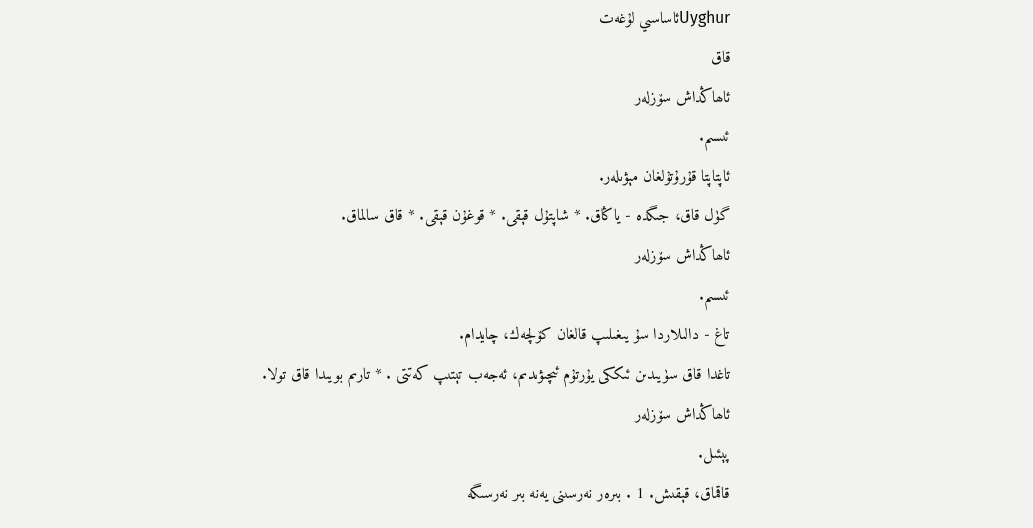Uyghurئاساسىي لۇغەت
قاق
ئاھاڭداش سۆزلەر
ئىسىم.
ئاپتاپتا قۇرۇتۇلغان مېۋىلەر.
گۈل قاق، جىگدە - ياڭاق. * شاپتۇل قېقى. * قوغۇن قېقى. * قاق سالماق.
ئاھاڭداش سۆزلەر
ئىسىم.
تاغ - دالىلاردا سۇ يىغىلىپ قالغان كۆلچەك، چايدام.
تاغدا قاق سۈيىدىن ئىككى يۇرتۇم ئىچىۋىدىم، ئەجەب تېتىپ كەتتى . * تارىم بويىدا قاق تولا.
ئاھاڭداش سۆزلەر
پېئىل.
قاقماق، قېقىش. 1 . بىرەر نەرسىنى يەنە بىر نەرسىگە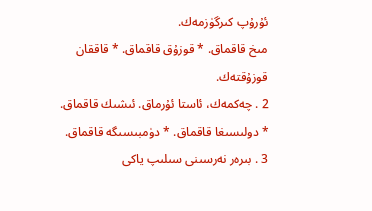ئۇرۇپ كىرگۈزمەك.
مىخ قاقماق. * قوزۇق قاقماق. * قاققان قوزۇقتەك.
2 . چەكمەك، ئاستا ئۇرماق. ئىشىك قاقماق. * دولىسىغا قاقماق. * دۈمبىسىگە قاقماق.
3 . بىرەر نەرسىنى سىلىپ ياكى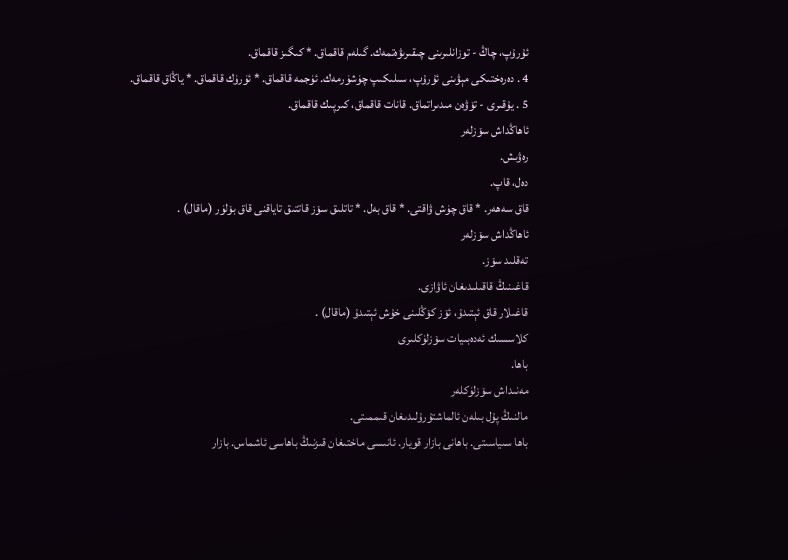ئۇرۇپ، چاڭ - توزانلىرىنى چىقىرىۋەتمەك. گىلەم قاقماق. * كىگىز قاقماق.
4 . دەرەختىكى مېۋىنى ئۇرۇپ، سىلىكىپ چۈشۈرمەك. ئۈجمە قاقماق. * ئۈرۈك قاقماق. * ياڭاق قاقماق.
5 . يۇقىرى - تۆۋەن مىدىراتماق. قانات قاقماق، كىرپىك قاقماق.
ئاھاڭداش سۆزلەر
رەۋىش.
دەل، قاپ.
قاق سەھەر. * قاق چۈش ۋاقتى. * قاق بەل. * تاتلىق سۆز قاتتىق تاياقنى قاق بۆلۈر (ماقال) .
ئاھاڭداش سۆزلەر
تەقلىد سۆز.
قاغىنىڭ قاقىلىدىغان ئاۋازى.
قاغىلار قاق ئېتىدۇ، ئۆز كۆڭلىنى خۇش ئېتىدۇ (ماقال) .
كلاسسىك ئەدەبىيات سۆزلۈكلىرى
باھا.
مەنىداش سۆزلۈكلەر
مالنىڭ پۇل بىلەن ئالماشتۇرۇلىدىغان قىممىتى.
باھا سىياسىتى. باھانى بازار قويار. ئانىسى ماختىغان قىزنىڭ باھاسى ئاشماس. بازار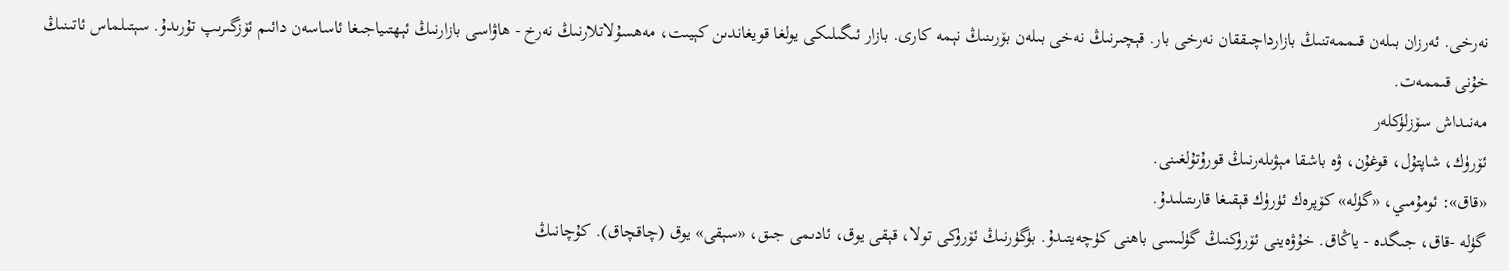نەرخى. ئەرزان بىلەن قىممەتنىڭ بازارداچىققان نەرخى بار. قېچىرنىڭ نەخى بىلەن بۆرىنىڭ نېمە كارى. بازار ئىگىلىكى يولغا قويغاندىن كېيىت، مەھسۇلاتلارنىڭ نەرخ - ھاۋاسى بازارنىڭ ئېھتىياجىغا ئاساسەن دائىم ئۆزگىرىپ تۇرىدۇ. سېتىلماس ئاتىنىڭ خۇنى قىممەت.
مەنىداش سۆزلۈكلەر
ئۆرۈك، شاپتۇل، قوغۇن، ۋە باشقا مېۋىلەرنىڭ قورۇتۇلغىنى.
«قاق»: ئومۇمىي، «گۈلە» كۆپرەك ئۈرۈك قېقىغا قارىتىلىدۇ.
گۈلە -قاق، جىگدە - ياڭاق. خۇۋەينى ئۆرۈكنىڭ گۈلىسى باھنى كۈچەيتىدۇ. بۈگۈرنىڭ ئۆرۈكى تولا، قېقى يوق، ئادىمى جىق، «سېقى» يوق (چاقچاق). كۇچانىڭ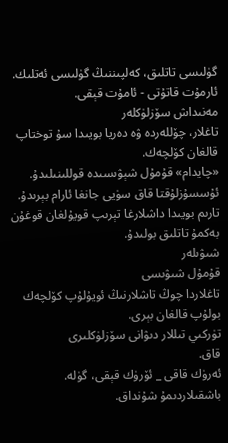گۈلىسى تاتلىق، كەلپىننىڭ گۈلىسى ئەتلىك. ئارمۇت قاتۇتى - ئامۇت قېقى.
مەنىداش سۆزلۈكلەر
تاغلار، چۆللەردە ۋە دەريا بويىدا سۇ توختاپ قالغان كۆلچەك.
«چايدام» قۇمۇل شېۋىسىدە قوللىنىلىدۇ.
ئۇسسۇزلۇقتا قاق سۈيى جانغا ئارام بېرىدۇ. تارىم بويىدا داشلارغا تېرىپ قويۇلغان قوغۇن بەكمۇ تاتلىق بولىدۇ.
شىۋىلەر
قۇمۇل شىۋىسى
تاغلاردا چوڭ تاشلارنىڭ ئويۇلۇپ كۆلچەك بولۇپ قالغان بېرى.
تۈركىي تىللار دىۋانى سۆزلۈكلىرى
قاق.
ئەرۈك قاقى _ ئۆرۈك قېقى، گۈلە. باشقىلاردىمۇ شۇنداق.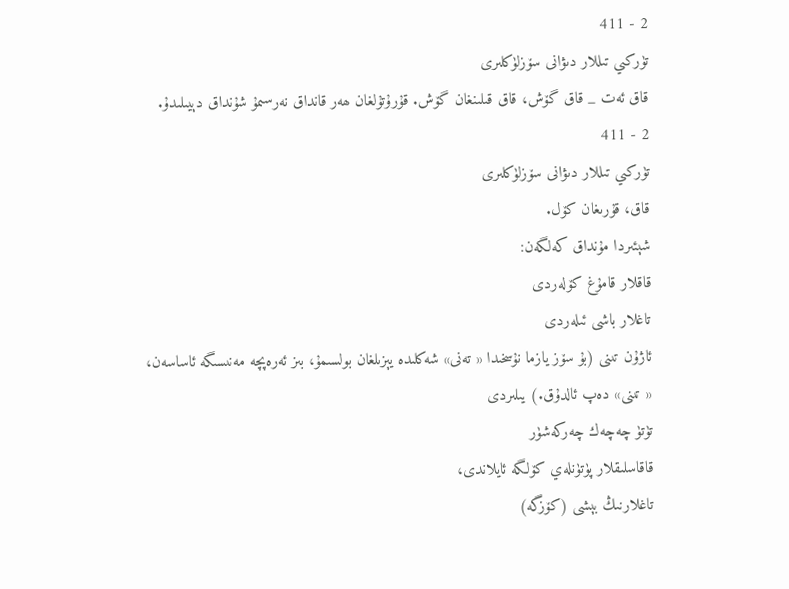2 - 411
تۈركىي تىللار دىۋانى سۆزلۈكلىرى
قاق ئەت _ قاق گۆش، قاق قىلىنغان گۆش. قۇرۇتۇلغان ھەر قانداق نەرسىمۇ شۇنداق دېيىلىدۇ.
2 - 411
تۈركىي تىللار دىۋانى سۆزلۈكلىرى
قاق، قۇرىغان كۆل.
شېئىردا مۇنداق كەلگەن:
قاقلار قامۇغ كۆلەردى
تاغلار باشى ئىلەردى
ئاژۇن تىنى (بۇ سۆز يازما نۇسخىدا « تەنى» شەكلىدە يېزىلغان بولسىمۇ، بىز ئەرەپچە مەنىسىگە ئاساسەن، « تىنى» دەپ ئالدۇق.) يىلىردى
تۈتۈ چەچەك چەركەشۈر
قاقاسلىقلار پۈتۈنلەي كۆلگە ئايلاندى،
تاغلارنىڭ بېشى (كۆزگە)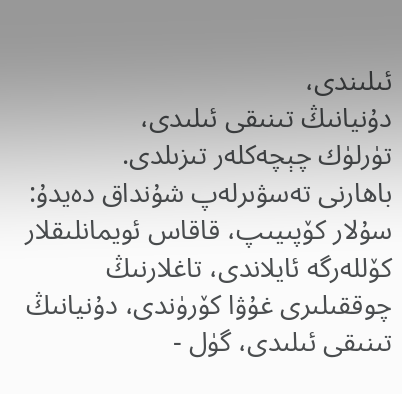ئىلىندى،
دۇنيانىڭ تىنىقى ئىلىدى،
تۈرلۈك چېچەكلەر تىزىلدى.
باھارنى تەسۋىرلەپ شۇنداق دەيدۇ: سۇلار كۆپىيىپ، قاقاس ئويمانلىقلار كۆللەرگە ئايلاندى، تاغلارنىڭ چوققىلىرى غۇۋا كۆرۈندى، دۇنيانىڭ تىنىقى ئىلىدى، گۈل -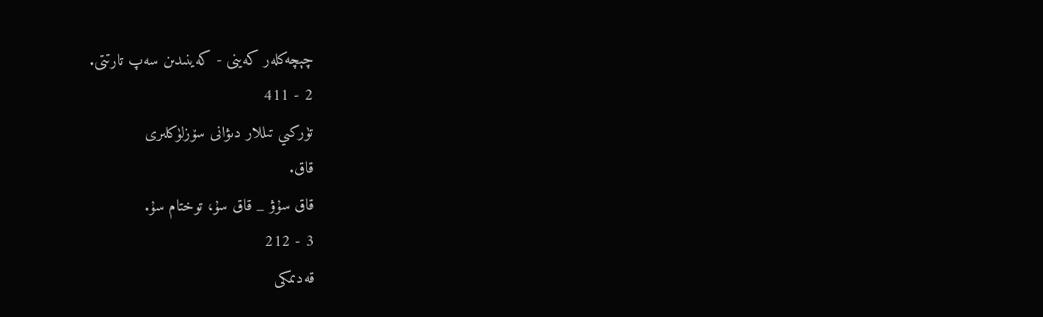چېچەكلەر كەينى - كەينىدىن سەپ تارتتى.
2 - 411
تۈركىي تىللار دىۋانى سۆزلۈكلىرى
قاق.
قاق سۇۋ _ قاق سۇ، توختام سۇ.
3 - 212
قەدىمكى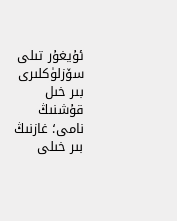ئۇيغۇر تىلى سۆزلۈكلىرى
بىر خىل قۇشنىڭ نامى؛ غازنىڭ بىر خىلى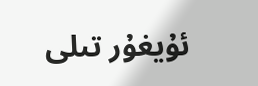ئۇيغۇر تىلى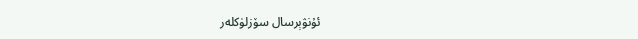ئۇنۋېرسال سۆزلۈكلەر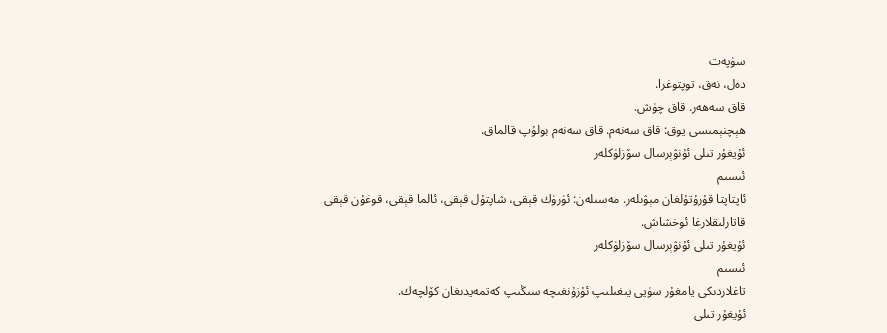سۈپەت
دەل، نەق، توپتوغرا.
قاق سەھەر. قاق چۈش.
ھېچنېمىسى يوق: قاق سەنەم. قاق سەنەم بولۇپ قالماق.
ئۇيغۇر تىلى ئۇنۋېرسال سۆزلۈكلەر
ئىسىم
ئاپتاپتا قۇرۇتۇلغان مېۋىلەر. مەسىلەن: ئۈرۈك قېقى، شاپتۇل قېقى، ئالما قېقى، قوغۇن قېقى قاتارلىقلارغا ئوخشاش.
ئۇيغۇر تىلى ئۇنۋېرسال سۆزلۈكلەر
ئىسىم
تاغلاردىكى يامغۇر سۈيى يىغىلىپ ئۇزۇنغىچە سىڭىپ كەتمەيدىغان كۆلچەك.
ئۇيغۇر تىلى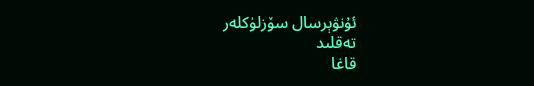ئۇنۋېرسال سۆزلۈكلەر
تەقلىد
قاغا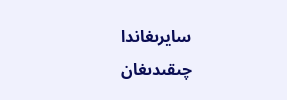سايرىغاندا چىقىدىغان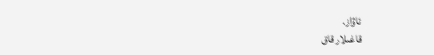ئاۋاز.
قاغىلار قاق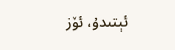ئېتىدۇ، ئۆز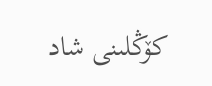كۆڭلىنى شاد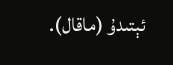ئېتىدۇ (ماقال).